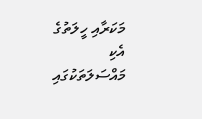މަކަރާއި ހީލަތުގެ އެކި މައްސަލަތަކުގައި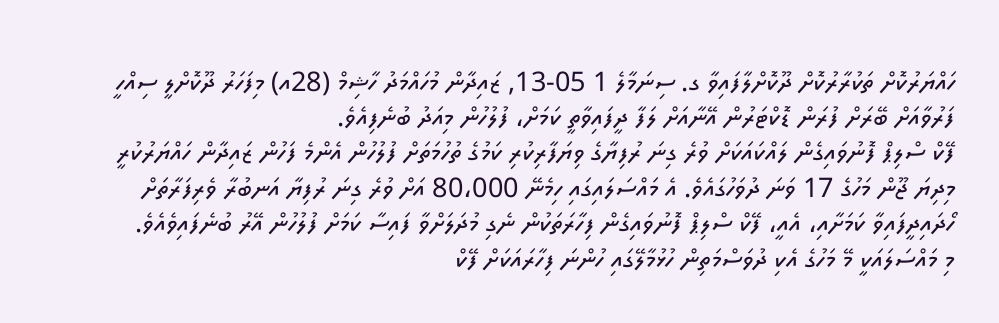ހައްޔަރުކޮށް ތަކުރާރުކޮށް ދޫކޮށްލާފައިވާ ގ. ސިނަމާލެ 1 05-13, ޒައިދާން މުހައްމަދު ހާޝިމް (28އ) މިފަހަރު ދޫކޮށްލީ ސިއްހީ ފަރުވާއަށް ބޭރަށް ފުރަން ޑޮކްޓަރުން އޭނާއަށް ލަފާ ދީފައިވާތީ ކަމަށް، ފުލުހުން މިއަދު ބުނެފިއެވެ.
ފޭކް ސްލިޕް ފޮނުވައިގެން ލައްކައަކަށް ވުރެ ގިނަ ރުފިޔާގެ ވިޔަފާރިކުރި ކަމުގެ ތުހުމަތަށް ފުލުހުން އެންމެ ފަހުން ޒައިދާން ހައްޔަރުކުރީ މިދިޔަ ޖޫން މަހުގެ 17 ވަނަ ދުވަހުގައެވެ. އެ މައްސަލައިގައި ހިމެނޭ 80،000 އަށް ވުރެ ގިނަ ރުފިޔާ އަނބުރާ ވެރިފަރާތަށް ހޯދައިދީފައިވާ ކަމަށާއި، އެއީ، ފޭކް ސްލިޕް ފޮނުވައިގެން ފިހާރަތަކުން ނެގި މުދަލަށްވާ ފައިސާ ކަމަށް ފުލުހުން އޭރު ބުނެފައިވެއެވެ.
މި މައްސަލައަކީ މޭ މަހުގެ އެކި ދުވަސްމަތިން ހުޅުމާލޭގައި ހުންނަ ފިހާރައަކަށް ފޭކް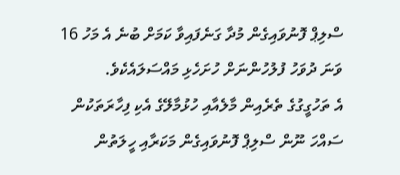ސްލިޕް ފޮނުވައިގެން މުދާ ގަނެފައިވާ ކަމަށް ބުނެ އެ މަހު 16 ވަނަ ދުވަހު ފުލުހުންނަށް ހުށަހެޅި މައްސަލައެކެވެ.
އެ ތަހުގީގުގެ ތެރެއިން މާލެއާއި ހުޅުމާލޭގެ އެކި ފިހާރަތަކުން ސައްހަ ނޫން ސްލިޕް ފޮނުވައިގެން މަކަރާއި ހީލަތުން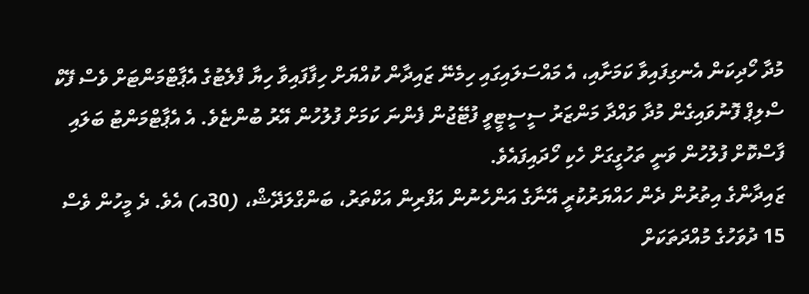މުދާ ހޯދިކަން އެނގިފައިވާ ކަމަށާއި، އެ މައްސަލައިގައި ހިމެނޭ ޒައިދާން ކުއްޔަށް ހިފާފައިވާ ހިޔާ ފްލެޓުގެ އެޕާޓްމަންޓަށް ވެސް ފޭކް ސްލިޕް ފޮނުވައިގެން މުދާ ވައްދާ މަންޒަރު ސީސީޓީވީ ފުޓޭޖުން ފެންނަ ކަމަށް ފުލުހުން އޭރު ބުންޏެވެ. އެ އެޕާޓްމަންޓު ބަލައި ފާސްކޮށް ފުލުހުން ވަނީ ތަހުގީގަށް ހެކި ހޯދައިފައެވެ.
ޒައިދާންގެ އިތުރުން ދެން ހައްޔަރުކުރީ އޭނާގެ އަންހެނުން އަފްރިން އަކްތަރު، ބަންގްލަދޭޝް، (30އ) އެވެ. ދެ މީހުން ވެސް 15 ދުވަހުގެ މުއްދަތަކަށް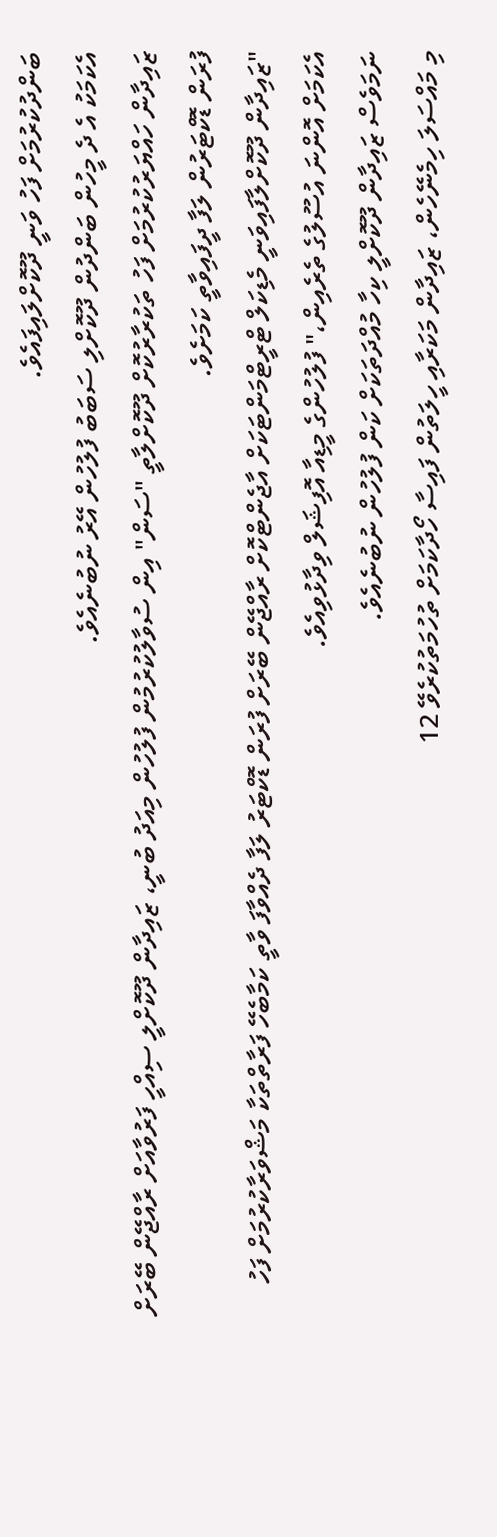ބަންދުކުރުމަށް ފަހު ވަނީ ދޫކޮށްލައިފައެވެ.
އެކަމަކު އެ ދެ މީހުން ބަންދުން ދޫކޮށްލި ސަބަބު ފުލުހުން އޭރު ނުބުނެއެވެ.
ޒައިދާން ހައްޔަރުކުރުމަށް ފަހު ތަކުރާރުކޮށް ދޫކޮށްލާތީ "ސަން" އިން ސުވާލުކުރުމުން ފުލުހުން މިއަދު ބުނީ، ޒައިދާން ދޫކޮށްލީ ސިއްހީ ފަރުވާއަށް ރާއްޖޭން ބޭރަށް ފުރަން ޑޮކްޓަރުން ލަފާ ދީފައިވާތީ ކަމަށެވެ.
"ޒައިދާން ދޫކޮށްލާފައިވަނީ މެޑިކަލް ޓްރީޓްމަންޓަކަށް އާޖެންޓްކޮށް ރާއްޖޭން ބޭރަށް ފުރަން ޑޮކްޓަރު ލަފާ ދެއްވާފަ ވާތީ ކަމާބެހޭ ފަރާތްތަކާ މަޝްވަރާކުރުމަށް ފަހު އެކަމަށް އޮންނަ އުސޫލުގެ ތެރެއިން،" ފުލުހުންގެ މީޑިއާ އޮފިޝަލް ވިދާޅުވިއެވެ.
ނަމަވެސް ޒައިދާން ދޫކޮށްލީ ކިހާ މުއްދަތަކަށް ކަން ފުލުހުން ނުބުނެއެވެ.
މި މައްސަލަ ހިމެނޭހެން، ޒައިދާން މަކަރާއި ހީލަތުން ފައިސާ ހޯދާކަމަށް ތުހުމަތުކުރެވޭ 12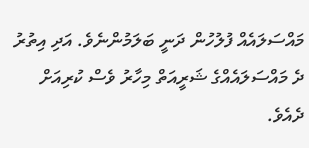މައްސަލައެއް ފުލުހުން ދަނީ ބަލަމުންނެވެ. އަދި އިތުރު ދެ މައްސަލައެއްގެ ޝަރީއަތް މިހާރު ވެސް ކުރިއަށް ދެއެވެ.